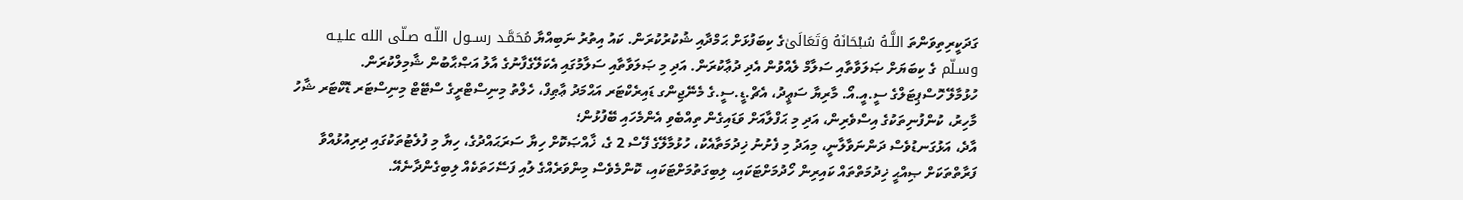ގަދަކީރިތިވަންތަ اللَّـهُ سُبْحَانَهُ وَتَعَالَىٰގެ ކިބަފުޅަށް ޙަމްދާއި ޝުކުރުކުރަން. ކައު އިތުރު ނަބިއްޔާ مُحَمَّـد رســول اللّـه صـلّى الله علـيـه وسـلّم ގެ ކިބަޔަށް ޞަލަވާތާއި ސަލާމް ލެއްވުން އެދި ދުޢާކުރަން. އަދި މި ޞަލަވާތާއި ސަލާމުގައި އެކަލޭގެފާނުގެ އާލު އަޞްޙާބުން ޝާމިލްކުރަން.
ހުޅުމާލޭ ހޮސްޕިޓަލްގެ ސީ.އީ.އޯ. މާރިޔާ ސަޢީދު، އެޗް.ޑީ.ސީ.ގެ މެނޭޖިންގ ޑައިރެކްޓަރ އަޙްމަދު ޢާޠިފް، ހެލްތު މިނިސްޓްރީގެ ސްޓޭޓް މިނިސްޓަރ ޑޮކްޓަރ ޝާހު މާހިރު، ކުންފުނިތަކުގެ އިސްވެރިން، އަދި މި ޙަފްލާއަށް ވަޑައިގެން ތިއްބެވި އެންމެހައި ބޭފުޅުން؛
އާދެ، އަޅުގަނޑުވެސް ދަންނަވާލާނީ، މިއަދު މި ފެށުނު ޚިދުމަތާއެކު، ހުޅުމާލޭގެ ފޭސް 2 ގެ، ޚާއްޞަކޮށް ހިޔާ ސަރަޙައްދުގެ، ހިޔާ މި ފުލެޓުތަކުގައި ދިރިއުޅުއްވާ ފަރާތްތަކަށް ޞިއްޙީ ޚިދުމަތްތައް ކައިރިން ހޯދުމަށްޓަކައި، ލިބިގަތުމަށްޓަކައި، ކޮންމެވެސް މިންވަރެއްގެ ލުއި ފަސޭހަތަކެއް ލިބިގެންދާނެއޭ.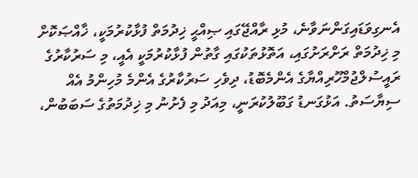އެނގިވަޑައިގަންނަވާނެ، މުޅި ރާއްޖޭގައި ޞިއްޙީ ޚިދުމަތް ފުޅާކުރުމަކީ، ޚާއްޞަކޮށް މި ޚިދުމަތް ރަށްރަށުގައި، އަތޮޅުތަކުގައި ގާތުން ފުޅާކުރުމަކީ އެއީ، މި ސަރުކާރުގެ ރައީސުލްޖުމްހޫރިއްޔާގެ އެންމެބޮޑު، ދިވެހި ސަރުކާރުގެ އެންމެ މުހިންމު އެއް ސިޔާސަތު. އަޅުގަނޑު ގަބޫލުކުރަނީ، މިއަދު މި ފެށުނު މި ޚިދުމަތުގެ ސަބަބުން،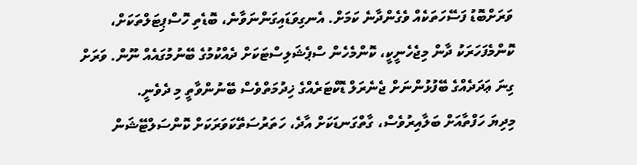ވަރަށްބޮޑު ފަސޭހަތަކެއް ވެގެންދާނެ ކަމަށް. އެނގިވަޑައިގަންނަވާނެ، ބޮޑެތި ހޮސްޕިޓަލްތަކަށް، ކޮންމެފަހަރަކު ދާން މިޖެހެނީކީ، ކޮންމެހެން ސްޕެޝަލިސްޓަކަށް ދެއްކުމުގެ ބޭނުމުގައެއް ނޫން. ވަރަށް ގިނަ ޢަދަދެއްގެ ބޭފުޅުންނަށް ޖެނެރަލް ޑޮކްޓަރެއްގެ ޚިދުމަތްވެސް ބޭނުންވާތީ މި ދެވެނީ.
މިދިޔަ ހަފްތާއަށް ބަލާއިރުވެސް، ގާތްގަނޑަކަށް އާދެ، ހަތަރުސަތޭކަވަރަކަށް ކޮންސަލްޓޭޝަން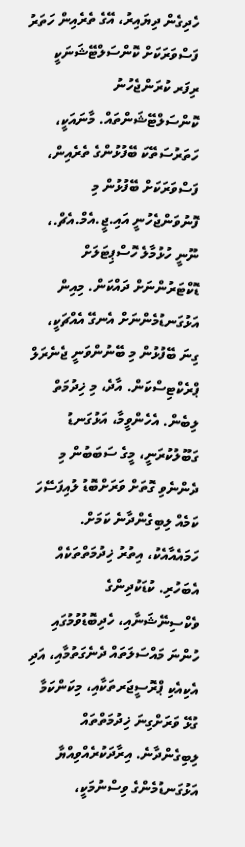ހެދިގެން ދިޔައިރު، އޭގެ ތެރެއިން ހަތަރު ފަސްވަރަކަށް ކޮންސަލްޓޭޝަނަކީ ރިފަރ ކުރަންޖެހުނު ކޮންސަލްޓޭޝަންތައް. މާނައަކީ، ހަތަރުސަތޭކަ ބޭފުޅުންގެ ތެރެއިން، ފަސްވަރަކަށް ބޭފުޅުން މި ފޮނުވަންޖެހުނީ އައި.ޖީ.އެމް.އެޗް.، ނޫނީ ހުޅުމާލެ ހޮސްޕިޓަލަށް ޑޮކްޓަރުންނަށް ދައްކަން. މިއިން އަޅުގަނޑުމެންނަށް އެނގޭ އެއްޗަކީ، ގިނަ ބޭފުޅުން މި ބޭނުންވަނީ ޖެނެރަލް ޕްރެކްޓިސްކަން. އާދެ، މި ޚިދުމަތް ލިބެން. އެހެންވީމާ، އަޅުގަނޑު ގަބޫލުކުރަނީ، މީގެ ސަބަބުން މި ދެންނެވި ގޮތަށް ވަރަށްބޮޑު ލުއިފަސޭހަ ކަމެއް ލިބިގެންދާނެ ކަމަށް.
ހަމައެއާއެކު، އިތުރު ޚިދުމަތްތަކެއް އެބަހުރި. ކުޑަކުދިންގެ ވެކްސިނޭޝަނާއި، ހެދިބޮޑުވުމުގައި ހުންނަ މައްސަލަތައް ދެނެގަތުމާއި، އަދި އެކިއެކި ޕްރޮސީޖަރތަކާއި، މިކަންކަމާ ގުޅޭ ވަރަށްގިނަ ޚިދުމަތްތައް ލިބިގެންދާނެ. އިރާދަކުރެއްވިއްޔާ އަޅުގަނޑުމެންގެ ވިސްނުމަކީ،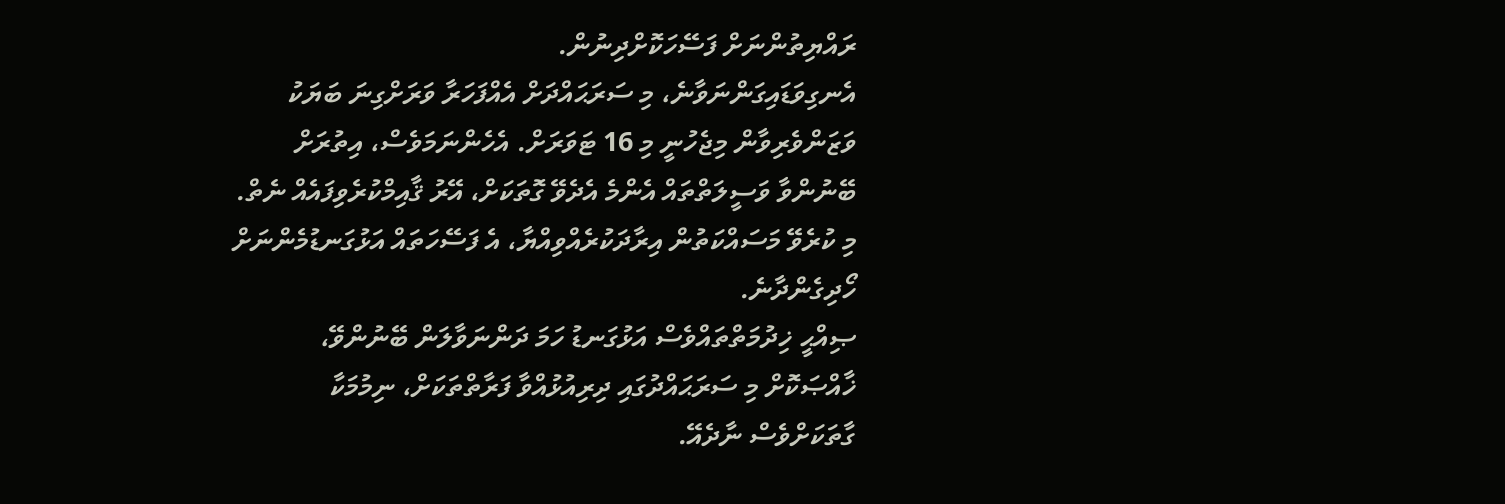ރައްޔިތުންނަށް ފަސޭހަކޮށްދިނުން.
އެނގިވަޑައިގަންނަވާނެ، މި ސަރަޙައްދަށް އެއްފަހަރާ ވަރަށްގިނަ ބަޔަކު ވަޒަންވެރިވާން މިޖެހުނީ މި 16 ޓަވަރަށް. އެހެންނަމަވެސް، އިތުރަށް ބޭނުންވާ ވަސީލަތްތައް އެންމެ އެދެވޭ ގޮތަކަށް، އޭރު ޤާއިމްކުރެވިފައެއް ނެތް. މި ކުރެވޭ މަސައްކަތުން އިރާދަކުރެއްވިއްޔާ، އެ ފަސޭހަތައް އަޅުގަނޑުމެންނަށް ހޯދިގެންދާނެ.
ޞިއްޙީ ޚިދުމަތްތައްވެސް އަޅުގަނޑު ހަމަ ދަންނަވާލަން ބޭނުންވޭ، ޚާއްޞަކޮށް މި ސަރަޙައްދުގައި ދިރިއުޅުއްވާ ފަރާތްތަކަށް، ނިމުމަކާ ގާތަކަށްވެސް ނާދެއޭ.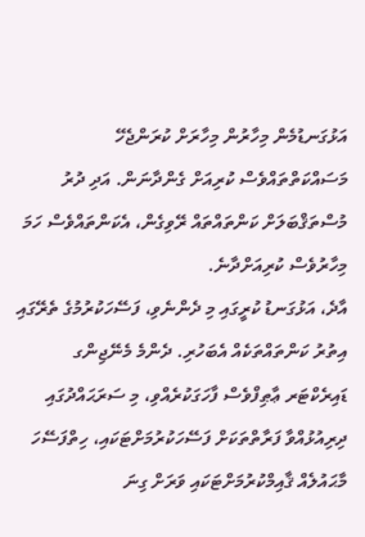އަޅުގަނޑުމެން މިހާރުން މިހާރަށް ކުރަންޖެހޭ މަސައްކަތްތައްވެސް ކުރިއަށް ގެންދާނަން. އަދި ދުރު މުސްތަޤްބަލަށް ކަންތައްތައް ރޭވިގެން، އެކަންތައްވެސް ހަމަ މިހާރުވެސް ކުރިއަށްދާނެ.
އާދެ، އަޅުގަނޑު ކުރީގައި މި ދެންނެވި، ފަސޭހަކުރުމުގެ ތެރޭގައި އިތުރު ކަންތައްތަކެއް އެބަހުރި. ދެންމެ މެނޭޖިންގ ޑައިރެކްޓަރ ޢާޠިފްވެސް ފާހަގަކުރެއްވި، މި ސަރަޙައްދުގައި ދިރިއުޅުއްވާ ފަރާތްތަކަށް ފަސޭހަކުރުމަށްޓަކައި، ހިތްފަސޭހަ މާޙައުލެއް ޤާއިމްކުރުމަށްޓަކައި ވަރަށް ގިނަ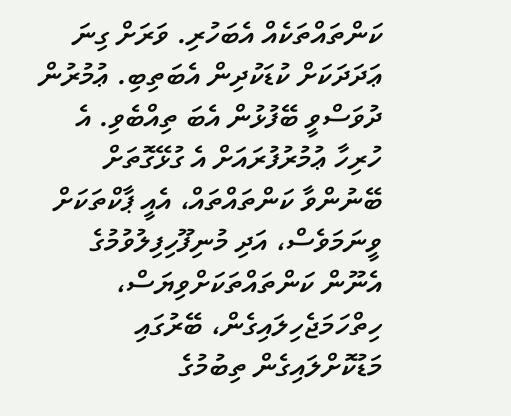ކަންތައްތަކެއް އެބަހުރި. ވަރަށް ގިނަ ޢަދަދަކަށް ކުޑަކުދިން އެބަތިބި. ޢުމުރުން ދުވަސްވީ ބޭފުޅުން އެބަ ތިއްބެވި. އެ ހުރިހާ ޢުމުރުފުރައަށް އެ ގުޅޭގޮތަށް ބޭނުންވާ ކަންތައްތައް، އެއީ ޕާކްތަކަށް ވީނަމަވެސް، އަދި މުނިފޫހިފިލުވުމުގެ އެނޫން ކަންތައްތަކަށްވިޔަސް، ހިތްހަމަޖެހިލައިގެން، ބޭރުގައި މަޑުކޮށްލައިގެން ތިބުމުގެ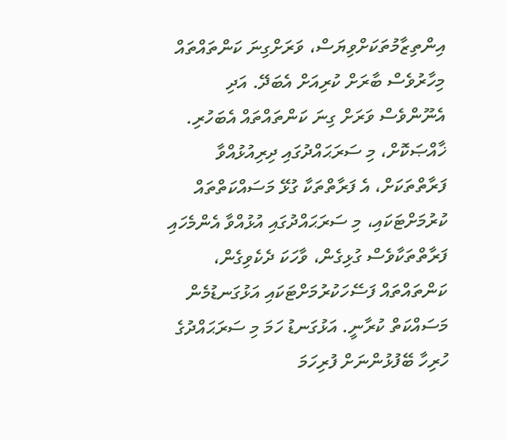އިންތިޒާމުތަކަށްވިޔަސް، ވަރަށްގިނަ ކަންތައްތައް މިހާރުވެސް ބާރަށް ކުރިއަށް އެބަދޭ. އަދި އެނޫންވެސް ވަރަށް ގިނަ ކަންތައްތައް އެބަހުރި. ޚާއްޞަކޮށް، މި ސަރަޙައްދުގައި ދިރިއުޅުއްވާ ފަރާތްތަކަށް، އެ ފަރާތްތަކާ ގުޅޭ މަސައްކަތްތައް ކުރުމަށްޓަކައި، މި ސަރަޙައްދުގައި އުޅުއްވާ އެންމެހައި ފަރާތްތަކާވެސް ގުޅިގެން، ވާހަކަ ދެކެވިގެން، ކަންތައްތައް ފަސޭހަކުރުމަށްޓަކައި އަޅުގަނޑުމެން މަސައްކަތް ކުރާނީ. އަޅުގަނޑު ހަމަ މި ސަރަޙައްދުގެ ހުރިހާ ބޭފުޅުންނަށް ފުރިހަމަ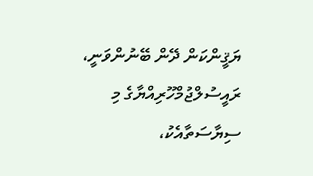ޔަޤީންކަން ދޭން ބޭނުންވަނީ، ރައީސުލްޖުމްހޫރިއްޔާގެ މި ސިޔާސަތާއެކު،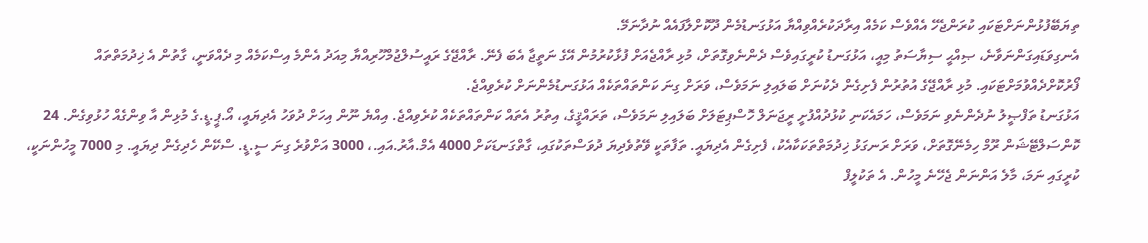ތިޔަބޭފުޅުންނަށްޓަކައި ކުރަންޖެހޭ އެއްވެސް ކަމެއް އިރާދަކުރެއްވިއްޔާ އަޅުގަނޑުމެން ދޫކޮށްލާފައެއް ނުދާނަމޭ.
އެނގިވަޑައިގަންނަވާނެ، ޞިއްޙީ ސިޔާސަތު މިއީ، އަޅުގަނޑު ކުރީގައިވެސް ދެންނެވިގޮތަށް، މުޅި ރާއްޖެއަށް ފުޅާކުރުމުން އޭގެ ނަތީޖާ އެބަ ފެނޭ. ރާއްޖޭގެ ރައީސުލްޖުމްހޫރިއްޔާ މިއަދު އެންމެ އިސްކަމެއް މި ދެއްވަނީ، ގާތުން އެ ޚިދުމަތްތައް ފޯރުކޮށްދެއްވުމަށްޓަކައި. މުޅި ރާއްޖޭގެ އުތުރުން ފެށިގެން ދެކުނަށް ބަލައިލި ނަމަވެސް، ވަރަށް ގިނަ ކަންތައްތަކެއް އަޅުގަނޑުމެންނަށް ކުރެވިއްޖެ.
އަޅުގަނޑު ތަފްޞީލު ނުދެންނެވި ނަމަވެސް، ހަމައެކަނި ކުޅުދުއްފުށީ ރީޖަނަލް ހޮސްޕިޓަލަށް ބަލައިލި ނަމަވެސް، ތަރައްޤީގެ، އިތުރު އެތައް ކަންތައްތަކެއް ކުރެވިއްޖެ. އިއްޔެ ނޫން އިހަށް ދުވަހު އެދިޔައީ، އޯ.ޕީ.ޑީ.ގެ މުޅިން އާ ވިންގެއް ހުޅުވިގެން. 24 ކޮންސަލްޓޭޝަން ރޫމް ހިމެނޭގޮތަށް، ވަރަށް ރަނގަޅު ޚިދުމަތްތަކަކާއެކު، ފެށިގެން އެދިޔައީ. ތަފާތަކީ ވޭތުވެދިޔަ ދުވަސްތަކުގައި، ގާތްގަނޑަކަށް 4000 އެމް.އާރު.އައި.، 3000 އަށްވުރެ ގިނަ ސީ.ޑީ. ސްކޭން ހެދިގެން ދިޔައީ. މި 7000 މީހުންނަކީ، ކުރީގައި ނަމަ، މާލެ އަންނަން ޖެހޭނެ މީހުން. އެ ތަކުލީފް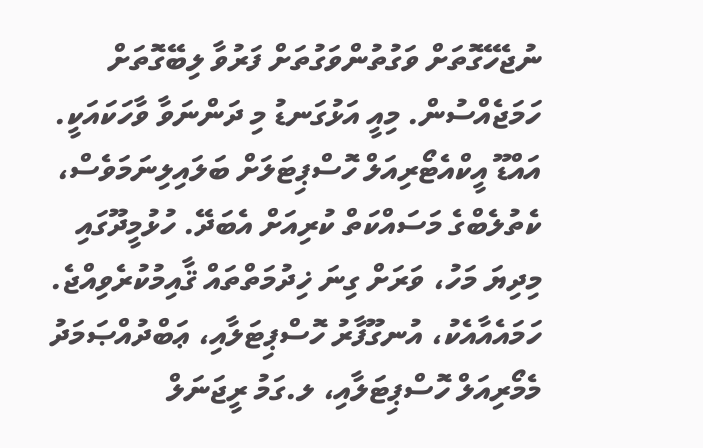ނުޖެހޭގޮތަށް ވަގުތުންވަގުތަށް ފަރުވާ ލިބޭގޮތަށް ހަމަޖެއްސުން. މިއީ އަޅުގަނޑު މި ދަންނަވާ ވާހަކައަކީ.
އައްޑޫ އީކްއެޓޯރިއަލް ހޮސްޕިޓަލަށް ބަލައިލިނަމަވެސް، ކެތުލެބްގެ މަސައްކަތް ކުރިއަށް އެބަދޭ. ހުޅުމީދޫގައި މިދިޔަ މަހު، ވަރަށް ގިނަ ޚިދުމަތްތައް ޤާއިމުކުރެވިއްޖެ. ހަމައެއާއެކު، އުނގޫފާރު ހޮސްޕިޓަލާއި، ޢަބްދުއްޞަމަދު މެމޯރިއަލް ހޮސްޕިޓަލާއި، ލ.ގަމު ރީޖަނަލް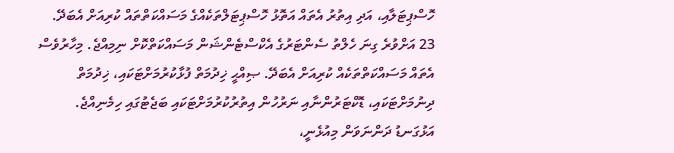ހޮސްޕިޓަލާއި، އަދި އިތުރު އެތައް އަތޮޅު ހޮސްޕިޓަލްތަކެއްގެ މަސައްކަތްތައް ކުރިއަށް އެބަދޭ. 23 އަށްވުރެ ގިނަ ހެލްތު ސެންޓަރުގެ އެކްސްޓެންޝަން މަސައްކަތްކޮށް ނިމިއްޖެ. މިހާރުވެސް އެތައް މަސައްކަތްތަކެއް ކުރިއަށް އެބަދޭ. ޞިއްޙީ ޚިދުމަތް ފުޅާކުރުމަށްޓަކައި، ޚިދުމަތް ދިނުމަށްޓަކައި، ޑޮކްޓަރުންނާއި ނަރުހުން އިތުރުކުރުމަށްޓަކައި ބަޖެޓުގައި ހިމެނިއްޖެ. އަޅުގަނޑު ދަންނަވަން މިއުޅެނީ،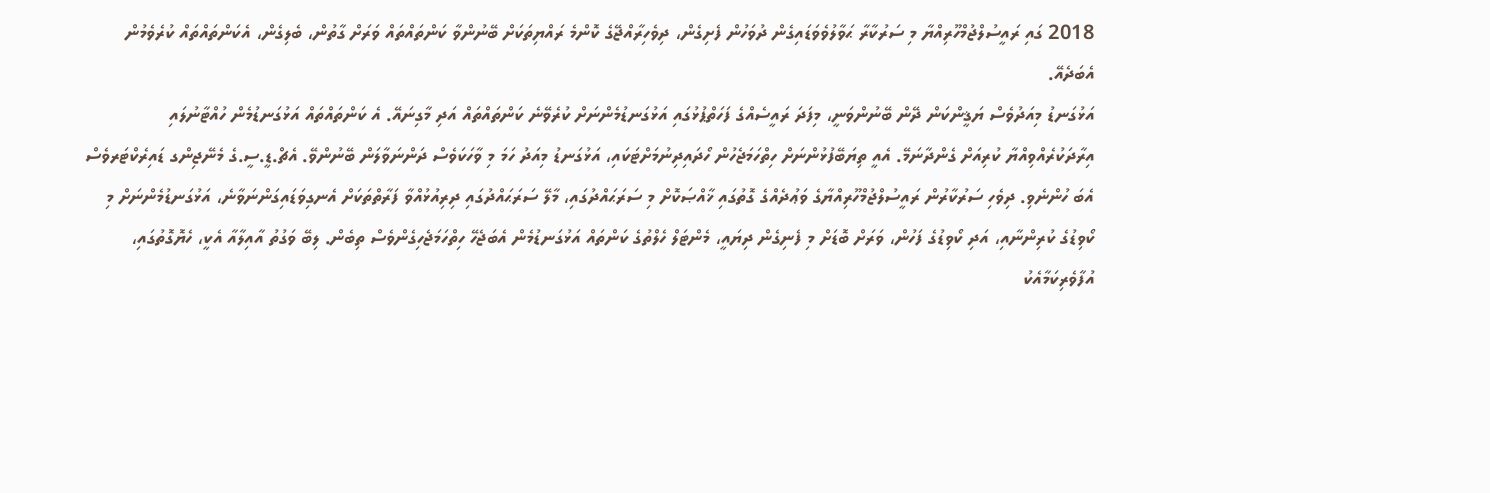2018 ގައި ރައީސުލްޖުމްހޫރިއްޔާ މި ސަރުކާރާ ޙަވާލުވެވަޑައިގެން ދުވަހުން ފެށިގެން، ދިވެހިރާއްޖޭގެ ކޮންމެ ރައްޔިތަކަށް ބޭނުންވާ ކަންތައްތައް ވަރަށް ގާތުން، ބެލިގެން، އެކަންތައްތައް ކުރެވެމުން އެބަދެއޭ.
އަޅުގަނޑު މިއަދުވެސް ޔަޤީންކަން ދޭން ބޭނުންވަނީ، މިފަދަ ރައީސެއްގެ ފަހަތްޕުޅުގައި އަޅުގަނޑުމެންނަށް ކުރެވޭނެ ކަންތައްތައް އަދި މާގިނައޭ. އެ ކަންތައްތައް އަޅުގަނޑުމެން ހުއްޓާނުލައި އިރާދަކުރެއްވިއްޔާ ކުރިއަށް ގެންދާނަމޭ. އެއީ ތިޔަބޭފުޅުންނަށް ހިތްހަމަޖެހުން ހޯދައިދިނުމަށްޓަކައި، އަޅުގަނޑު މިއަދު ހަމަ މި ވާހަކަވެސް ދަންނަވާލަން ބޭނުންވޭ. އެޗް.ޑީ.ސީ.ގެ މެނޭޖިންގ ޑައިރެކްޓަރވެސް އެބަ ހުންނެވި. ދިވެހި ސަރުކާރުން ރައީސުލްޖުމްހޫރިއްޔާގެ ވަޢުދެއްގެ ގޮތުގައި ޚާއްޞަކޮށް މި ސަރަޙައްދުގައި، މާލޭ ސަރަޙައްދުގައި ދިރިއުޅުއްވާ ފަރާތްތަކަށް އެނގިވަޑައިގަންނަވާނެ، އަޅުގަނޑުމެންނަށް މި ކޯވިޑުގެ ކުރިންނާއި، އަދި ކޯވިޑުގެ ފަހުން، ވަރަށް ބޮޑަށް މި ފެނިގެން ދިޔައީ، މެންޓަލް ހެލްތުގެ ކަންތައް އަޅުގަނޑުމެން އެބަޖެހޭ ހިތްހަމަޖެހިގެންވެސް ތިބެން. ލިބޭ ވަގުތު އާއިލާއާ އެކީ، ހެޔޮގޮތުގައި، އުފާވެރިކަމާއެކު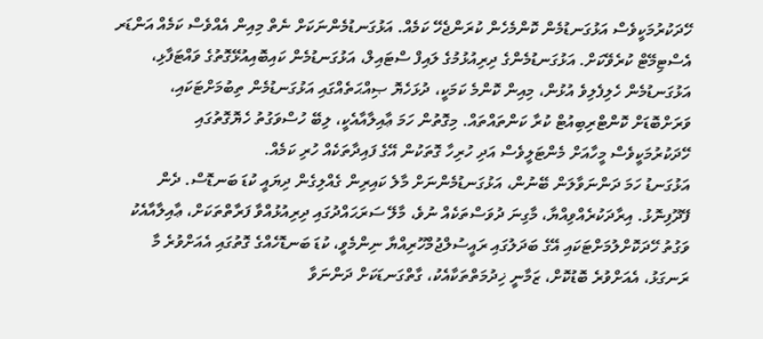ހޭދަކުރުމަކީވެސް އަޅުގަނޑުމެން ކޮންމެހެން ކުރަންޖެހޭ ކަމެއް. އަޅުގަނޑުމެންނަކަށް ނެތް މިއިން އެއްވެސް ކަމެއް އަންޑަރ އެސްޓިމޭޓް ކުރެވޭކަށް. އަޅުގަނޑުމެންގެ ދިރިއުޅުމުގެ ލައިފް ސްޓައިލް، އަޅުގަނޑުމެން ކައިބޮއިއުޅޭގޮތުގެ ވައްޓަފާޅި، އަޅުގަނޑުމެން ހެލިފެލިވެ އުޅުން، މިއިން ކޮންމެ ކަމަކީ، ދުޅަހެޔޮ ޞިއްޙަތެއްގައި އަޅުގަނޑުމެން ތިބުމަށްޓަކައި، ވަރަށްބޮޑަށް ކޮންޓްރިބިއުޓް ކުރާ ކަންތައްތައް. މިގޮތުން ހަމަ ޢާއިލާއާއެކީ، ލިބޭ ހުސްވަގުތު ހެޔޮގޮތުގައި ހޭދަކުރުމަކީވެސް މީހާއަށް މެންޓަލީވެސް އަދި ހުރިހާ ގޮތަކުން އޭގެ ފައިދާތަކެއް ހުރި ކަމެއް.
އަޅުގަނޑު ހަމަ ދަންނަވާލަން ބޭނުން، އަޅުގަނޑުމެންނަށް މާލެ ކައިރިން ގެއްލިގެން ދިޔައީ ކުޑަ ބަނޑޮސް. ދެން ފޭދޫފިނޮޅު. އިރާދަކުރެއްވިއްޔާ، މާގިނަ ދުވަސްތަކެއް ނުވެ، މާލޭ ސަރަޙައްދުގައި ދިރިއުޅުއްވާ ފަރާތްތަކަށް، ޢާއިލާއާއެކު ވަގުތު ހޭދަކޮށްލުމަށްޓަކައި އޭގެ ބަދަލުގައި ރައީސުލްޖުމްހޫރިއްޔާ ނިންމެވީ، ކުޑަ ބަނޑޮހެއްގެ ގޮތުގައި އެއަށްވުރެ މާ ރަނގަޅު، އެއަށްވުރެ ބޮޑުކޮށް، ޒަމާނީ ޚިދުމަތްތަކާއެކު، ގާތްގަނޑަކަށް ދަންނަވާ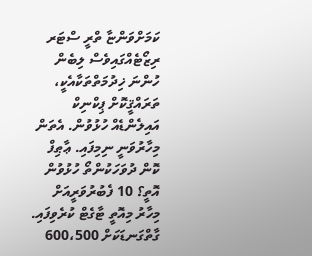ކަމަށްވަންޏާ ތްރީ ސްޓަރ ރިޒޯޓެއްގައިވެސް ލިބެން ހުންނަ ޚިދުމަތްތަކާއެކީ، ތަރައްޤީކޮށް ޕިކްނިކް އައިލެންޑެއް ހުޅުވުން. އެތަން މިހާރުވަނީ ނިމިފައި. ޢާޠިފް ކޮން ދުވަހަކުންތޯ ހުޅުވުން އޮތީ؟ 10 ފެބުރުވަރީއަށް މިހާރު މިއޮތީ ޓާގެޓް ކުރެވިފައި. ގާތްގަނޑަކަށް 600،500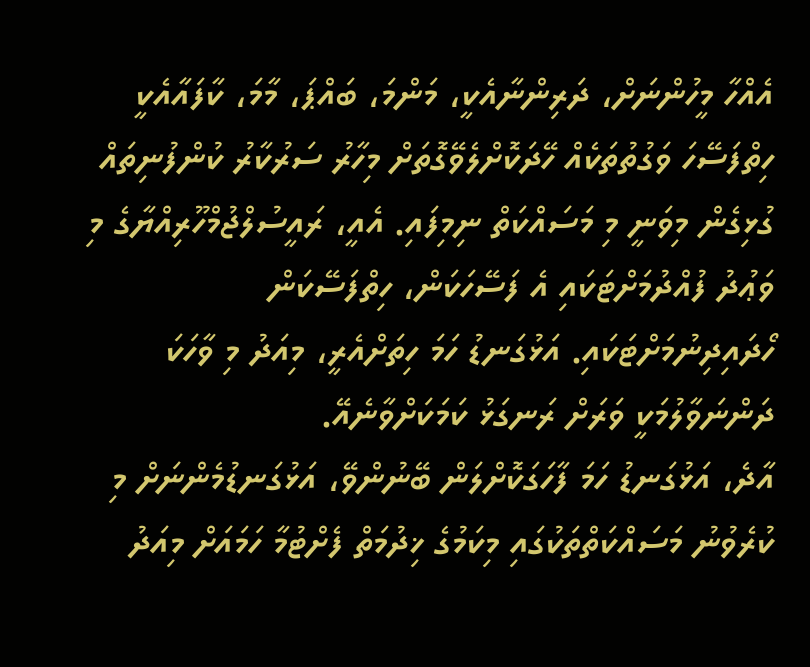އެއްހާ މީހުންނަށް، ދަރިންނާއެކީ، މަންމަ، ބައްޕަ، މާމަ، ކާފައާއެކީ ހިތްފަސޭހަ ވަގުތުތަކެއް ހޭދަކޮށްލެވޭގޮތަށް މިހާރު ސަރުކާރު ކުންފުނިތައް ގުޅިގެން މިވަނީ މި މަސައްކަތް ނިމިފައި. އެއީ، ރައީސުލްޖުމްހޫރިއްޔާގެ މި ވަޢުދު ފުއްދުމަށްޓަކައި އެ ފަސޭހަކަން، ހިތްފަސޭކަން ހޯދައިދިނުމަށްޓަކައި. އަޅުގަނޑު ހަމަ ހިތަށްއެރީ، މިއަދު މި ވާހަކަ ދަންނަވާލުމަކީ ވަރަށް ރަނގަޅު ކަމަކަށްވާނެއޭ.
އާދެ، އަޅުގަނޑު ހަމަ ފާހަގަކޮށްލަން ބޭނުންވޭ، އަޅުގަނޑުމެންނަށް މި ކުރެވުނު މަސައްކަތްތަކުގައި މިކަމުގެ ޚިދުމަތް ފެށްޓުމާ ހަމައަށް މިއަދު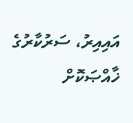އައިއިރު، ސަރުކާރުގެ ޚާއްޞަކޮށް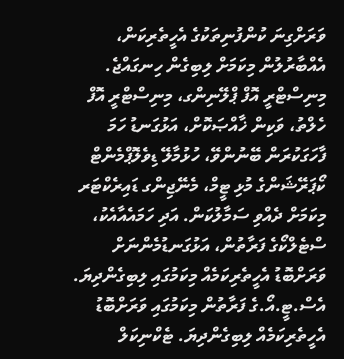ވަރަށްގިނަ ކުންފުނިތަކުގެ އެހީތެރިކަން، އެއްބާރުލުން މިކަމަށް ލިބިގެން ހިނގައްޖެ. މިނިސްޓްރީ އޮފް ޕްލޭނިންގ، މިނިސްޓްރީ އޮފް ހެލްތު، ވަކިން ޚާއްޞަކޮށް، އަޅުގަނޑު ހަމަ ފާހަގަކުރަން ބޭނުންވޭ، ހުޅުމާލޭ ޑިވެލޮޕްމެންޓް ކޯޕަރޭޝަންގެ މުޅި ޓީމް، މެނޭޖިންގ ޑައިރެކްޓަރ މިކަމަށް ދެއްވި ސަމާލުކަން. އަދި ހަމައެއާއެކު، ސްޓެލްކޯގެ ފަރާތުން، އަޅުގަނޑުމެންނަށް ވަރަށްބޮޑު އެހީތެރިކަމެއް މިކަމުގައި ލިބިގެންދިޔަ. އެސް.ޓީ.އޯ.ގެ ފަރާތުން މިކަމުގައި ވަރަށްބޮޑު އެހީތެރިކަމެއް ލިބިގެންދިޔަ. ޓެކްނިކަލް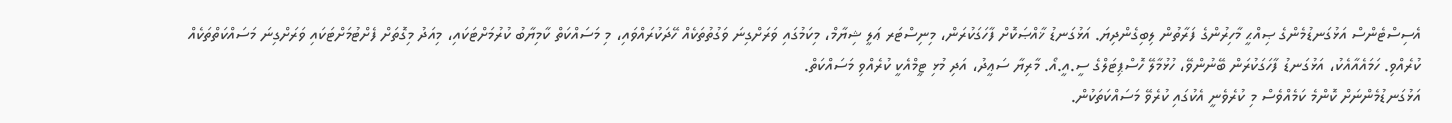އެސިސްޓެންސް އަޅުގަނޑުމެންގެ ޞިއްޙީ މާހިރުންގެ ފަރާތުން ލިބިގެންދިޔަ. އަޅުގަނޑު ޚާއްޞަކޮށް ފާހަގަކުރަން، މިނިސްޓަރ ޢަލީ ޝިޔާމް، މިކަމުގައި ވަރަށްގިނަ ވަގުތުތަކެއް ހޭދަކުރައްވައި، މި މަސައްކަތް ކާމިޔާބު ކުރުމަށްޓަކައި، މިއަދު މިގޮތަށް ފެށްޓުމަށްޓަކައި ވަރަށްގިނަ މަސައްކަތްތަކެއް ކުރެއްވި. ހަމައެއާއެކު، އަޅުގަނޑު ފާހަގަކުރަން ބޭނުންވޭ، ހުޅުމާލޭ ހޮސްޕިޓަލްގެ ސީ.އީ.އޯ. މާރިޔާ ސަޢީދު، އަދި މުޅި ޓީމްއެކީ ކުރެއްވި މަސައްކަތް.
އަޅުގަނޑުމެންނަށް ކޮންމެ ކަމެއްވެސް މި ކުރެވެނީ އެކުގައި ކުރެވޭ މަސައްކަތަކުން.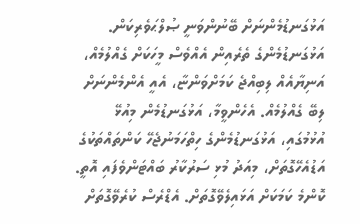އަޅުގަނޑުމެންނަށް ބޭނުންވަނީ ޞުލްޙަވެރިކަން. އަޅުގަނޑުމެންގެ ތެރެއިން އެއްވެސް މީހަކަށް ގެއްލުމެއް، އަނިޔާއެއް ލިބިއްޖެ ކަމަށްވަންޏާ، އެއީ އެންމެންނަށް ލިބޭ ގެއްލުމެއް. އެހެންވީމާ، އަޅުގަނޑުމެން މިއުޅޭ އުޅުމުގައި، އަޅުގަނޑުމެންގެ ހިތްހަމަނުޖެހޭ ކަންތައްތަކުގެ އަޑުއެހޭގޮތަށް، މިއަދު މުޅި ސަރުކާރު ބައްޓަންވެފައި އޮތީ. ކޮންމެ ކަމަކަށް އަޅައިލެވޭގޮތަށް. އެޑްރެސް ކުރެވޭގޮތަށް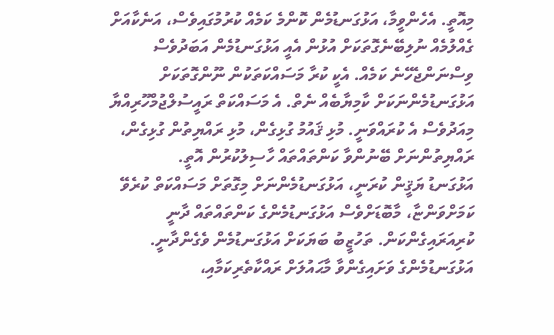މިއޮތީ. އެހެންވީމާ، އަޅުގަނޑުމެން ކޮންމެ ކަމެއް ކުރުމުގައިވެސް، އަނެކާއަށް ގެއްލުމެއް ނުލިބޭނެގޮތަކަށް އުޅުން އެއީ އަޅުގަނޑުމެން އަބަދުވެސް ވިސްނަންޖެހޭނެ ކަމެއް. އެކީ ކުރާ މަސައްކަތަކުން ނޫންގޮތަކަށް އަޅުގަނޑުމެންނަކަށް ކާމިޔާބެއް ނެތް. އެ މަސައްކަތް ރައީސުލްޖުމްހޫރިއްޔާ މިއަދުވެސް އެ ކުރައްވަނީ. މުޅި ޤައުމު ގުޅިގެން، މުޅި ރައްޔިތުން ގުޅިގެން، ރައްޔިތުންނަށް ބޭނުންވާ ކަންތައްތައް ހާސިލުކުރުން އޮތީ.
އަޅުގަނޑު ޔަޤީން ކުރަނީ، އަޅުގަނޑުމެންނަށް މިގޮތަށް މަސައްކަތް ކުރެވޭ ކަމަށްވަންޏާ، މާބޮޑަށްވެސް އަޅުގަނޑުމެންގެ ކަންތައްތައް ދާނީ ކުރިއަރައިގެންކަން. ތަހުޒީބު ބަޔަކަށް އަޅުގަނޑުމެން ވެގެންދާނީ. އަޅުގަނޑުމެންގެ ވަށައިގެންވާ މާޙައުލަށް ރައްކާތެރިކަމާއި،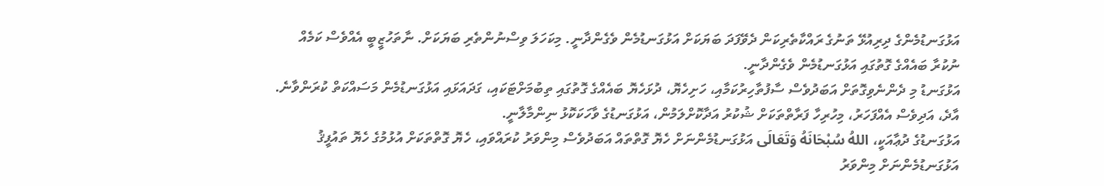އަޅުގަނޑުމެންގެ ދިރިއުޅޭ ތަނުގެ ރައްކާތެރިކަން ދެވޭފަދަ ބަޔަކަށް އަޅުގަނޑުމެން ވެގެންދާނީ. މިކަހަލަ ވިސްނުންތެރި ބަޔަކަށް. ނާތަހުޒީބީ އެއްވެސް ކަމެއް ނުކުރާ ބައެއްގެ ގޮތުގައި އަޅުގަނޑުމެން ވެގެންދާނީ.
އަޅުގަނޑު މި ދެންނެވިގޮތަށް އަބަދުވެސް ސާފުތާހިރުކަމާއި، ހަށިހެޔޮ، ދުޅަހެޔޮ ބައެއްގެ ގޮތުގައި ތިބުމަށްޓަކައި، ގަދައަޅައި އަޅުގަނޑުމެން މަސައްކަތް ކުރަންވާނެ.
އާދެ، އަދިވެސް އެއްފަހަރު، މިހުރިހާ ފަރާތްތަކަށް ޝުކުރު އަދާކޮށްލަމުން، އަޅުގަނޑުގެ ވާހަކަކޮޅު ނިންމާލާނީ.
އަޅުގަނޑުގެ ދުޢާއަކީ، اللهُ سُبْحَانَهُ وَتَعَالَى އަޅުގަނޑުމެންނަށް ހެޔޮ ގޮތްތައް އަބަދުވެސް މިންވަރު ކުރައްވައި، ހެޔޮ ގޮތްތަކަށް އުޅުމުގެ ހެޔޮ ތައުފީޤު އަޅުގަނޑުމެންނަށް މިންވަރު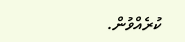ކުރެއްވުން.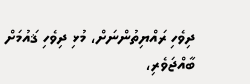ދިވެހި ރައްޔިތުންނަށް، މުޅި ދިވެހި ޤައުމަށް ބާއްޖަވެރި،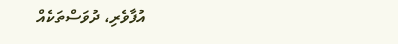އުފާވެރި، ދުވަސްތަކެއް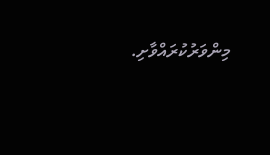މިންވަރުކުރައްވާށި.